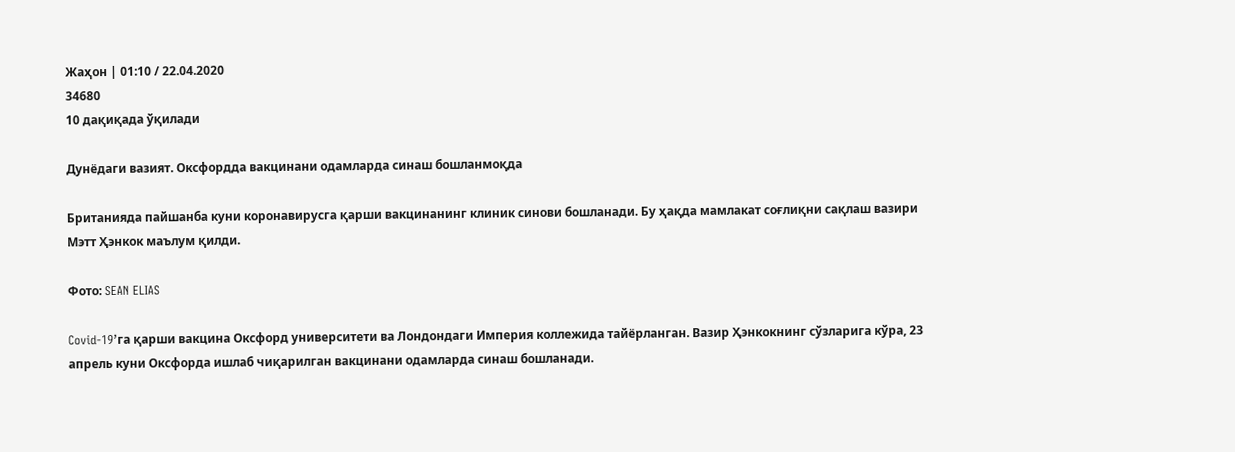Жаҳон | 01:10 / 22.04.2020
34680
10 дақиқада ўқилади

Дунёдаги вазият. Оксфордда вакцинани одамларда синаш бошланмоқда

Британияда пайшанба куни коронавирусга қарши вакцинанинг клиник синови бошланади. Бу ҳақда мамлакат соғлиқни сақлаш вазири Мэтт Ҳэнкок маълум қилди.

Фото: SEAN ELIAS

Covid-19’га қарши вакцина Оксфорд университети ва Лондондаги Империя коллежида тайёрланган. Вазир Ҳэнкокнинг сўзларига кўра, 23 апрель куни Оксфорда ишлаб чиқарилган вакцинани одамларда синаш бошланади.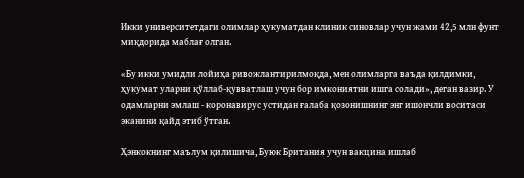Икки университетдаги олимлар ҳукуматдан клиник синовлар учун жами 42,5 млн фунт миқдорида маблағ олган.

«Бу икки умидли лойиҳа ривожлантирилмоқда, мен олимларга ваъда қилдимки, ҳукумат уларни қўллаб-қувватлаш учун бор имкониятни ишга солади», деган вазир. У одамларни эмлаш - коронавирус устидан ғалаба қозонишнинг энг ишончли воситаси эканини қайд этиб ўтган.

Ҳэнкокнинг маълум қилишича, Буюк Британия учун вакцина ишлаб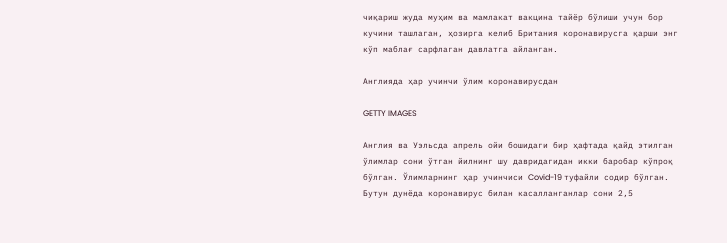чиқариш жуда муҳим ва мамлакат вакцина тайёр бўлиши учун бор кучини ташлаган, ҳозирга келиб Британия коронавирусга қарши энг кўп маблағ сарфлаган давлатга айланган.

Англияда ҳар учинчи ўлим коронавирусдан

GETTY IMAGES

Англия ва Уэльсда апрель ойи бошидаги бир ҳафтада қайд этилган ўлимлар сони ўтган йилнинг шу давридагидан икки баробар кўпроқ бўлган. Ўлимларнинг ҳар учинчиси Covid-19 туфайли содир бўлган. Бутун дунёда коронавирус билан касалланганлар сони 2,5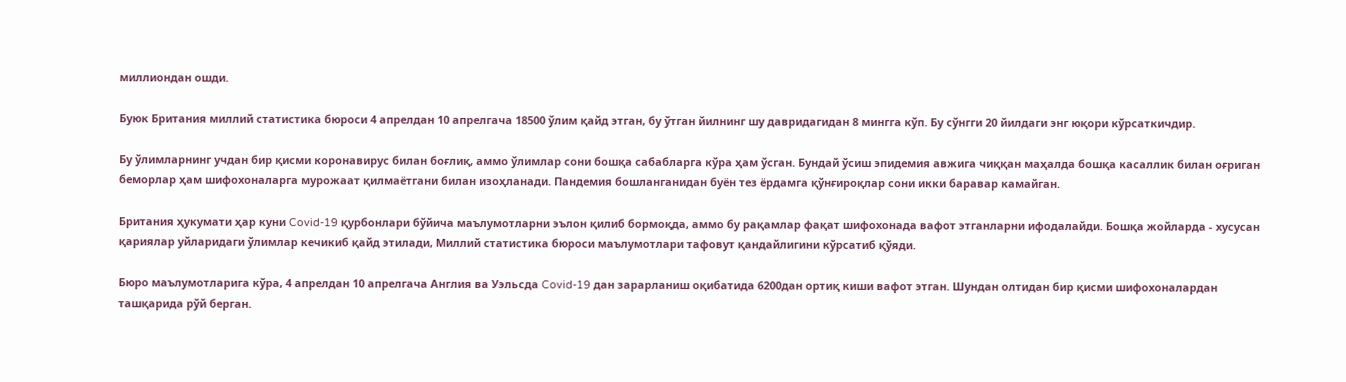миллиондан ошди.

Буюк Британия миллий статистика бюроси 4 апрелдан 10 апрелгача 18500 ўлим қайд этган, бу ўтган йилнинг шу давридагидан 8 мингга кўп. Бу сўнгги 20 йилдаги энг юқори кўрсаткичдир.

Бу ўлимларнинг учдан бир қисми коронавирус билан боғлиқ, аммо ўлимлар сони бошқа сабабларга кўра ҳам ўсган. Бундай ўсиш эпидемия авжига чиққан маҳалда бошқа касаллик билан оғриган беморлар ҳам шифохоналарга мурожаат қилмаётгани билан изоҳланади. Пандемия бошланганидан буён тез ёрдамга қўнғироқлар сони икки баравар камайган.

Британия ҳукумати ҳар куни Covid-19 қурбонлари бўйича маълумотларни эълон қилиб бормоқда, аммо бу рақамлар фақат шифохонада вафот этганларни ифодалайди. Бошқа жойларда - хусусан қариялар уйларидаги ўлимлар кечикиб қайд этилади, Миллий статистика бюроси маълумотлари тафовут қандайлигини кўрсатиб қўяди.

Бюро маълумотларига кўра, 4 апрелдан 10 апрелгача Англия ва Уэльсда Covid-19 дан зарарланиш оқибатида 6200дан ортиқ киши вафот этган. Шундан олтидан бир қисми шифохоналардан ташқарида рўй берган.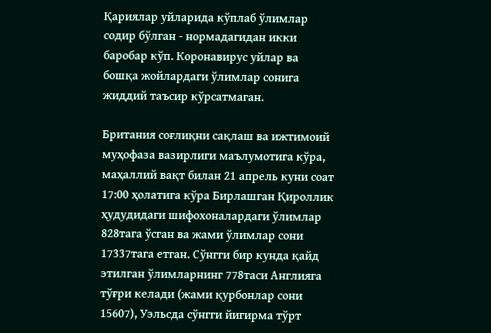Қариялар уйларида кўплаб ўлимлар содир бўлган - нормадагидан икки баробар кўп. Коронавирус уйлар ва бошқа жойлардаги ўлимлар сонига жиддий таъсир кўрсатмаган.

Британия соғлиқни сақлаш ва ижтимоий муҳофаза вазирлиги маълумотига кўра, маҳаллий вақт билан 21 апрель куни соат 17:00 ҳолатига кўра Бирлашган Қироллик ҳудудидаги шифохоналардаги ўлимлар 828тага ўсган ва жами ўлимлар сони 17337тага етган. Сўнгги бир кунда қайд этилган ўлимларнинг 778таси Англияга тўғри келади (жами қурбонлар сони 15607), Уэльсда сўнгги йигирма тўрт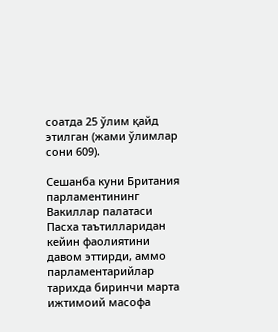соатда 25 ўлим қайд этилган (жами ўлимлар сони 609).

Сешанба куни Британия парламентининг Вакиллар палатаси Пасха таътилларидан кейин фаолиятини давом эттирди, аммо парламентарийлар тарихда биринчи марта ижтимоий масофа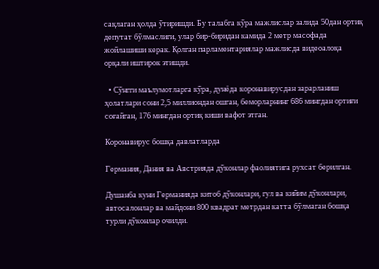сақлаган ҳолда ўтиришди. Бу талабга кўра мажлислар залида 50дан ортиқ депутат бўлмаслиги, улар бир-биридан камида 2 метр масофада жойлашиши керак. Қолган парламентариялар мажлисда видеоалоқа орқали иштирок этишди.

  • Сўнгги маълумотларга кўра, дунёда коронавирусдан зарарланиш ҳолатлари сони 2,5 миллиондан ошган, беморларнинг 686 мингдан ортиғи соғайган, 176 мингдан ортиқ киши вафот этган.

Коронавирус бошқа давлатларда

Германия, Дания ва Австрияда дўконлар фаолиятига рухсат берилган.

Душанба куни Германияда китоб дўконлари, гул ва кийим дўконлари, автосалонлар ва майдони 800 квадрат метрдан катта бўлмаган бошқа турли дўконлар очилди.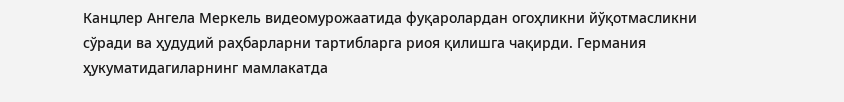Канцлер Ангела Меркель видеомурожаатида фуқаролардан огоҳликни йўқотмасликни сўради ва ҳудудий раҳбарларни тартибларга риоя қилишга чақирди. Германия ҳукуматидагиларнинг мамлакатда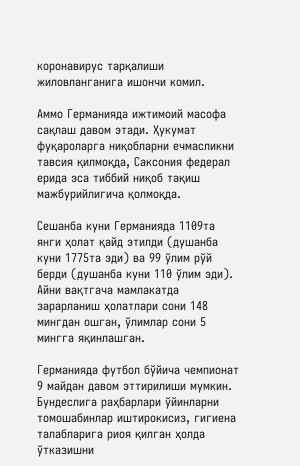коронавирус тарқалиши жиловланганига ишончи комил.

Аммо Германияда ижтимоий масофа сақлаш давом этади. Ҳукумат фуқароларга ниқобларни ечмасликни тавсия қилмоқда, Саксония федерал ерида эса тиббий ниқоб тақиш мажбурийлигича қолмоқда.

Сешанба куни Германияда 1109та янги ҳолат қайд этилди (душанба куни 1775та эди) ва 99 ўлим рўй берди (душанба куни 110 ўлим эди). Айни вақтгача мамлакатда зарарланиш ҳолатлари сони 148 мингдан ошган, ўлимлар сони 5 мингга яқинлашган.

Германияда футбол бўйича чемпионат 9 майдан давом эттирилиши мумкин. Бундеслига раҳбарлари ўйинларни томошабинлар иштирокисиз, гигиена талабларига риоя қилган ҳолда ўтказишни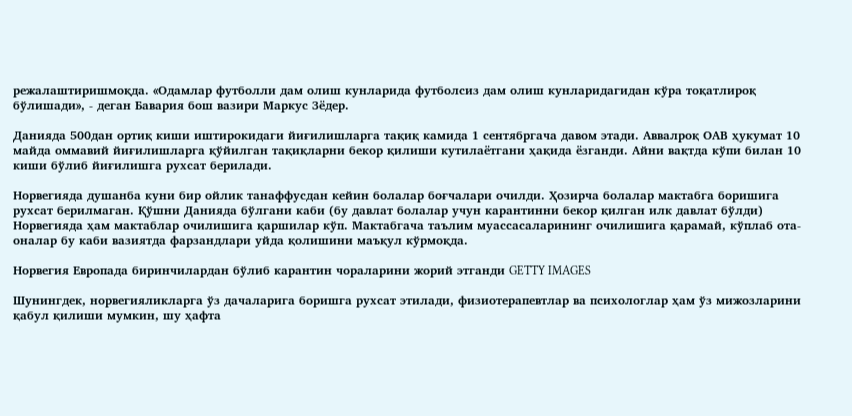режалаштиришмоқда. «Одамлар футболли дам олиш кунларида футболсиз дам олиш кунларидагидан кўра тоқатлироқ бўлишади», - деган Бавария бош вазири Маркус Зёдер.

Данияда 500дан ортиқ киши иштирокидаги йиғилишларга тақиқ камида 1 сентябргача давом этади. Аввалроқ ОАВ ҳукумат 10 майда оммавий йиғилишларга қўйилган тақиқларни бекор қилиши кутилаётгани ҳақида ёзганди. Айни вақтда кўпи билан 10 киши бўлиб йиғилишга рухсат берилади.

Норвегияда душанба куни бир ойлик танаффусдан кейин болалар боғчалари очилди. Ҳозирча болалар мактабга боришига рухсат берилмаган. Қўшни Данияда бўлгани каби (бу давлат болалар учун карантинни бекор қилган илк давлат бўлди) Норвегияда ҳам мактаблар очилишига қаршилар кўп. Мактабгача таълим муассасаларининг очилишига қарамай, кўплаб ота-оналар бу каби вазиятда фарзандлари уйда қолишини маъқул кўрмоқда.

Норвегия Европада биринчилардан бўлиб карантин чораларини жорий этганди GETTY IMAGES

Шунингдек, норвегияликларга ўз дачаларига боришга рухсат этилади, физиотерапевтлар ва психологлар ҳам ўз мижозларини қабул қилиши мумкин, шу ҳафта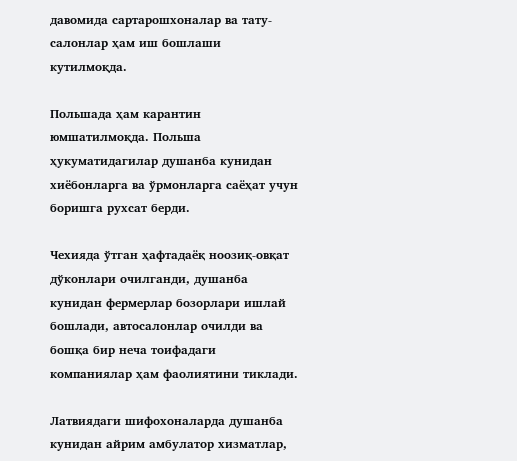давомида сартарошхоналар ва тату-салонлар ҳам иш бошлаши кутилмоқда.

Польшада ҳам карантин юмшатилмоқда. Польша ҳукуматидагилар душанба кунидан хиёбонларга ва ўрмонларга саёҳат учун боришга рухсат берди.

Чехияда ўтган ҳафтадаёқ ноозиқ-овқат дўконлари очилганди, душанба кунидан фермерлар бозорлари ишлай бошлади, автосалонлар очилди ва бошқа бир неча тоифадаги компаниялар ҳам фаолиятини тиклади.

Латвиядаги шифохоналарда душанба кунидан айрим амбулатор хизматлар,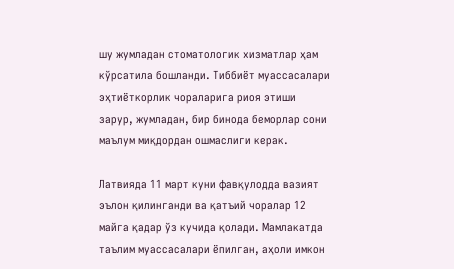шу жумладан стоматологик хизматлар ҳам кўрсатила бошланди. Тиббиёт муассасалари эҳтиёткорлик чораларига риоя этиши зарур, жумладан, бир бинода беморлар сони маълум миқдордан ошмаслиги керак.

Латвияда 11 март куни фавқулодда вазият эълон қилинганди ва қатъий чоралар 12 майга қадар ўз кучида қолади. Мамлакатда таълим муассасалари ёпилган, аҳоли имкон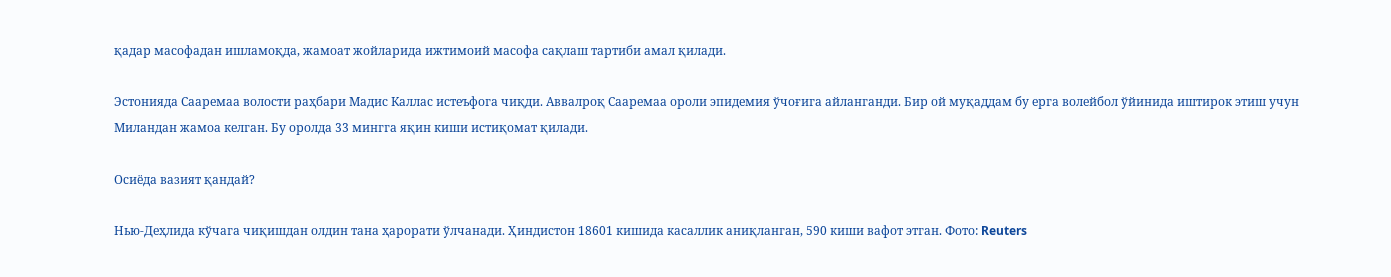қадар масофадан ишламоқда, жамоат жойларида ижтимоий масофа сақлаш тартиби амал қилади.

Эстонияда Сааремаа волости раҳбари Мадис Каллас истеъфога чиқди. Аввалроқ Сааремаа ороли эпидемия ўчоғига айланганди. Бир ой муқаддам бу ерга волейбол ўйинида иштирок этиш учун Миландан жамоа келган. Бу оролда 33 мингга яқин киши истиқомат қилади.

Осиёда вазият қандай?

Нью-Деҳлида кўчага чиқишдан олдин тана ҳарорати ўлчанади. Ҳиндистон 18601 кишида касаллик аниқланган, 590 киши вафот этган. Фото: Reuters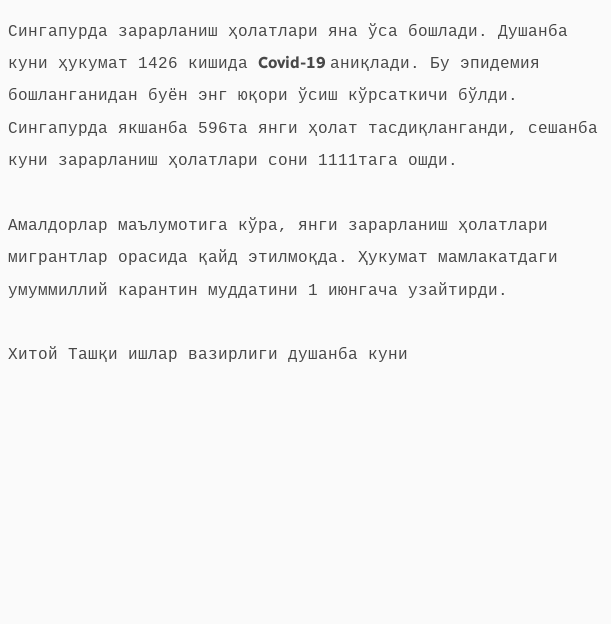Сингапурда зарарланиш ҳолатлари яна ўса бошлади. Душанба куни ҳукумат 1426 кишида Covid-19 аниқлади. Бу эпидемия бошланганидан буён энг юқори ўсиш кўрсаткичи бўлди. Сингапурда якшанба 596та янги ҳолат тасдиқланганди, сешанба куни зарарланиш ҳолатлари сони 1111тага ошди.

Амалдорлар маълумотига кўра, янги зарарланиш ҳолатлари мигрантлар орасида қайд этилмоқда. Ҳукумат мамлакатдаги умуммиллий карантин муддатини 1 июнгача узайтирди.

Хитой Ташқи ишлар вазирлиги душанба куни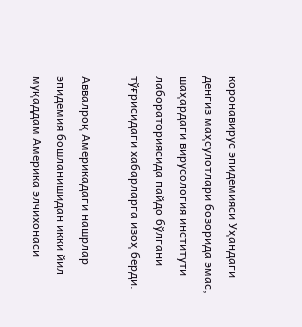коронавирус эпидемияси Уҳандаги денгиз маҳсулотлари бозорида эмас, шаҳардаги вирусология институти лабораториясида пайдо бўлгани тўғрисидаги хабарларга изоҳ берди.

Аввалроқ Америкадаги нашрлар эпидемия бошланишидан икки йил муқаддам Америка элчихонаси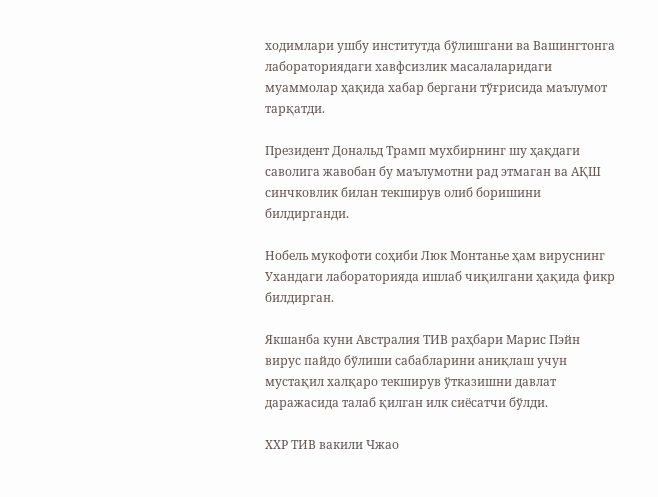ходимлари ушбу институтда бўлишгани ва Вашингтонга лабораториядаги хавфсизлик масалаларидаги муаммолар ҳақида хабар бергани тўғрисида маълумот тарқатди.

Президент Дональд Трамп мухбирнинг шу ҳақдаги саволига жавобан бу маълумотни рад этмаган ва АҚШ синчковлик билан текширув олиб боришини билдирганди.

Нобель мукофоти соҳиби Люк Монтанье ҳам вируснинг Ухандаги лабораторияда ишлаб чиқилгани ҳақида фикр билдирган.

Якшанба куни Австралия ТИВ раҳбари Марис Пэйн вирус пайдо бўлиши сабабларини аниқлаш учун мустақил халқаро текширув ўтказишни давлат даражасида талаб қилган илк сиёсатчи бўлди.

ХХР ТИВ вакили Чжао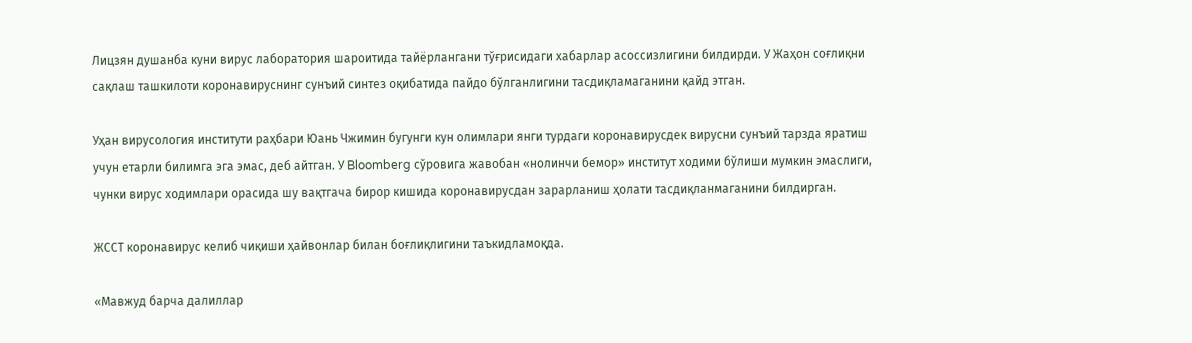Лицзян душанба куни вирус лаборатория шароитида тайёрлангани тўғрисидаги хабарлар асоссизлигини билдирди. У Жаҳон соғлиқни сақлаш ташкилоти коронавируснинг сунъий синтез оқибатида пайдо бўлганлигини тасдиқламаганини қайд этган.

Уҳан вирусология институти раҳбари Юань Чжимин бугунги кун олимлари янги турдаги коронавирусдек вирусни сунъий тарзда яратиш учун етарли билимга эга эмас, деб айтган. У Bloomberg сўровига жавобан «нолинчи бемор» институт ходими бўлиши мумкин эмаслиги, чунки вирус ходимлари орасида шу вақтгача бирор кишида коронавирусдан зарарланиш ҳолати тасдиқланмаганини билдирган.

ЖССТ коронавирус келиб чиқиши ҳайвонлар билан боғлиқлигини таъкидламоқда.

«Мавжуд барча далиллар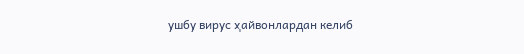ушбу вирус ҳайвонлардан келиб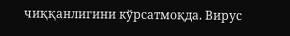чиққанлигини кўрсатмоқда. Вирус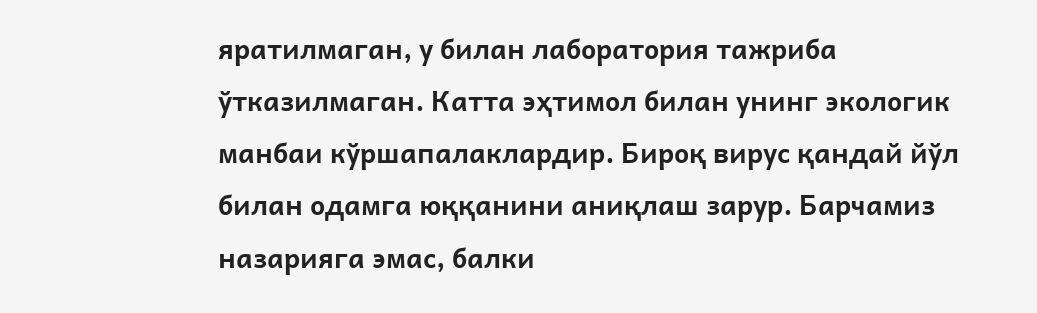яратилмаган, у билан лаборатория тажриба ўтказилмаган. Катта эҳтимол билан унинг экологик манбаи кўршапалаклардир. Бироқ вирус қандай йўл билан одамга юққанини аниқлаш зарур. Барчамиз назарияга эмас, балки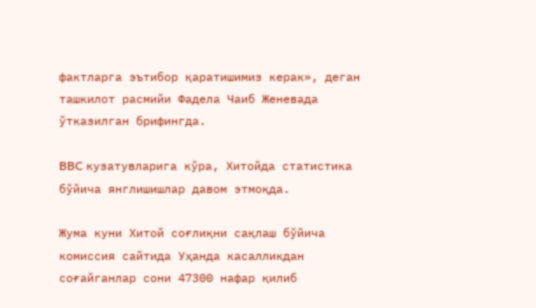фактларга эътибор қаратишимиз керак», деган ташкилот расмийи Фадела Чаиб Женевада ўтказилган брифингда.

BBC кузатувларига кўра, Хитойда статистика бўйича янглишишлар давом этмоқда.

Жума куни Хитой соғлиқни сақлаш бўйича комиссия сайтида Уҳанда касалликдан соғайганлар сони 47300 нафар қилиб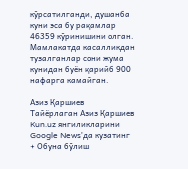кўрсатилганди, душанба куни эса бу рақамлар 46359 кўринишини олган. Мамлакатда касалликдан тузалганлар сони жума кунидан буён қарийб 900 нафарга камайган.

Азиз Қаршиев
Тайёрлаган Азиз Қаршиев
Kun.uz янгиликларини Google News'да кузатинг
+ Обуна бўлиш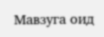Мавзуга оид